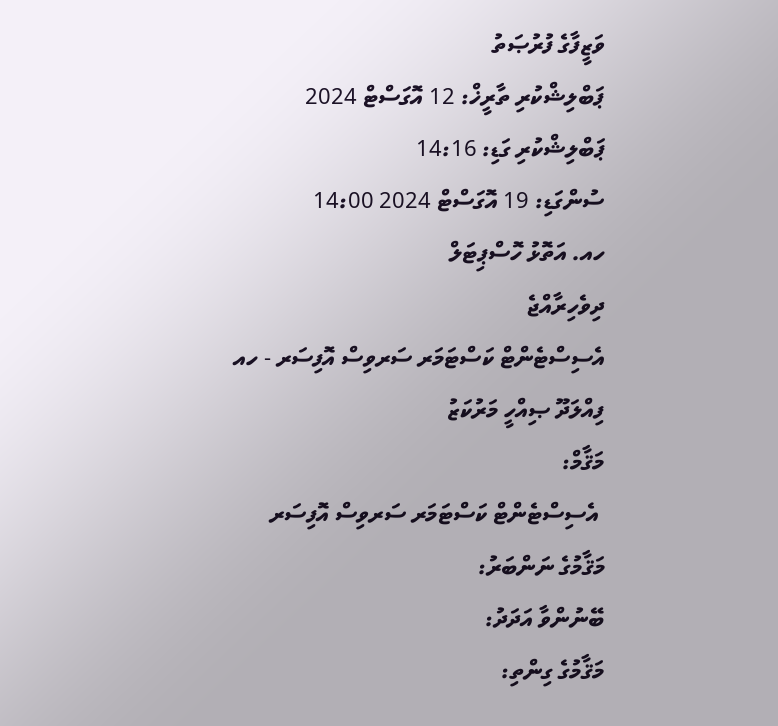ވަޒީފާގެ ފުރުޞަތު
ޕަބްލިޝްކުރި ތާރީޚް: 12 އޮގަސްޓް 2024
ޕަބްލިޝްކުރި ގަޑި: 14:16
ސުންގަޑި: 19 އޮގަސްޓް 2024 14:00
ހއ. އަތޮޅު ހޮސްޕިޓަލް
ދިވެހިރާއްޖެ
އެސިސްޓެންޓް ކަސްޓަމަރ ސަރވިސް އޮފިސަރ - ހއ ފިއްލަދޫ ޞިއްހީ މަރުކަޒު
މަޤާމް:
 އެސިސްޓެންޓް ކަސްޓަމަރ ސަރވިސް އޮފިސަރ
މަޤާމުގެ ނަންބަރު:
ބޭނުންވާ އަދަދު:
މަޤާމުގެ ގިންތި: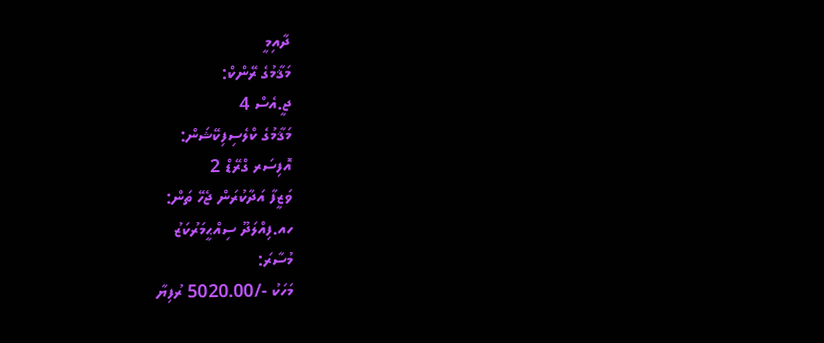ދާއިމީ
މަޤާމުގެ ރޭންކް:
ޖީ.އެސް 4
މަޤާމުގެ ކްލެސިފިކޭޝަން:
އޮފިސަރ ގްރޭޑް 2
ވަޒީފާ އަދާކުރަން ޖެހޭ ތަން:
ހއ.ފިއްލަދޫ ސިއްޙީމަރުކަޒު
މުސާރަ:
މަހަކު -/5020.00 ރުފިޔާ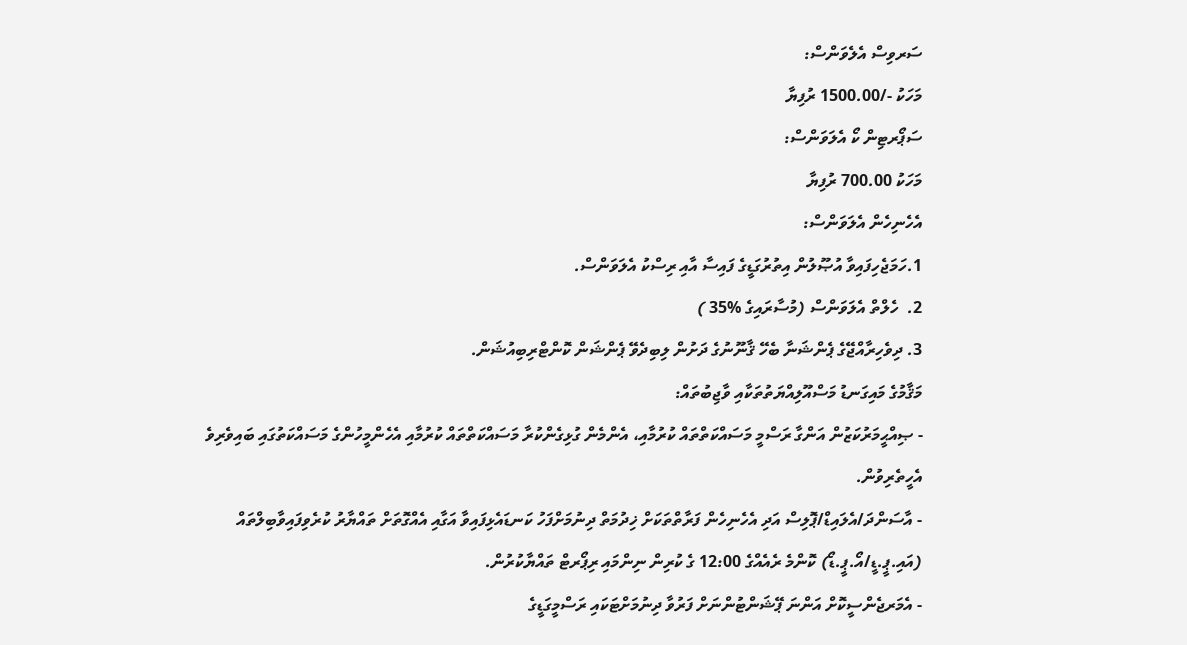ސަރވިސް އެލެވަންސް:
މަހަކު -/1500.00 ރުފިޔާ
ސަޕޯރޓިން ކޯ އެލަވަންސް:
މަހަކު 700.00 ރުފިޔާ
އެހެނިހެން އެލަވަންސް:
1.ހަމަޖެހިފައިވާ އުޞޫލުން އިތުރުގަޑީގެ ފައިސާ އާއި ރިސްކު އެލަވަންސް.
2.  ހެލްތް އެލަވަންސް (މުސާރައިގެ %35 )
3. ދިވެހިރާއްޖޭގެ ޕެންޝަނާ ބެހޭ ޤާނޫނުގެ ދަށުން ލިބިދެވޭ ޕެންޝަން ކޮންޓްރިބިއުޝަން.
މަޤާމުގެ މައިގަނޑު މަސްއޫލިއްޔަތުތަކާއި ވާޖިބުތައް:
- ޞިއްޙީމަރުކަޒުން އަންގާ ރަސްމީ މަސައްކަތްތައް ކުރުމާއި، އެންމެން ގުޅިގެންކުރާ މަސައްކަތްތައް ކުރުމާއި އެހެންމީހުންގެ މަސައްކަތުގައި ބައިވެރިވެ އެހީތެރިވުން.
- އާސަންދަ/އެލައިޑް/ޕޮލިސް އަދި އެހެނިހެން ފަރާތްތަކަށް ޚިދުމަތް ދިނުމަށްފަހު ކަނޑައެޅިފައިވާ އަގާއި އެއްގޮތަށް ތައްޔާރު ކުރެވިފައިވާބިލްތައް (އައި.ޕީ.ޑީ/އޯ.ޕީ.ޑޯ) ކޮންމެ ރެއެއްގެ 12:00 ގެ ކުރިން ނިންމައި ރިޕޯރޓް ތައްޔާކުރުން.
- އެމަރޖެންސީކޮށް އަންނަ ޕޭޝަންޓުންނަށް ފަރުވާ ދިނުމަށްޓަކައި ރަސްމީގަޑީގެ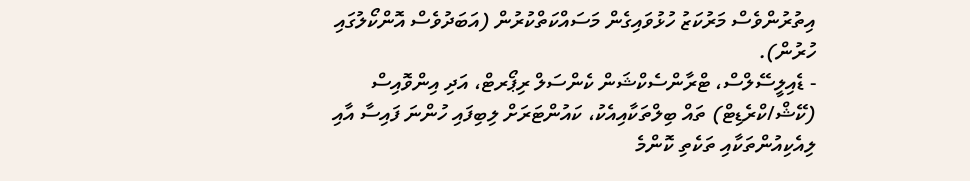އިތުރުންވެސް މަރުކަޒު ހުޅުވައިގެން މަސައްކަތްކުރުން (އަބަދުވެސް އޮންކޯލުގައި ހުރުން).
- ޑެއިލީސޭލްސް، ޓްރާންސެކްޝަން ކެންސަލް ރިޕޯރޓް، އަދި އިންވޮއިސް (ކޭޝް/ކްރެޑިޓް) ތައް ބިލްތަކާއިއެކު، ކައުންޓަރަށް ލިބިފައި ހުންނަ ފައިސާ އާއި ލިއެކިއުންތަކާއި ތަކެތި ކޮންމެ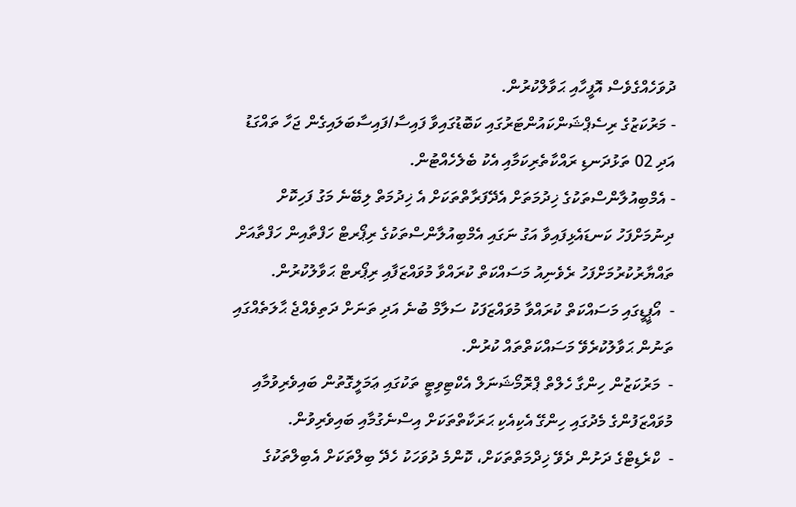ދުވަހެއްގެވެސް އޮފީހާއި ޙަވާލްކުރުން.
- މަރުކަޒުގެ ރިސެޕްޝަންކައުންޓަރުގައި ކަބޮޑުގައިވާ ފައިސާ/ފައިސާބަލައިގެން ޖަހާ ތައްގަޑު އަދި 02 ތަޅުދަނޑި ރައްކާތެރިކަމާއި އެކު ބެލެހެއްޓުން.
- އެމްބިއުލާންސްތަކުގެ ޚިދުމަތަށް އެދޭފަރާތްތަކަށް އެ ޚިދުމަތް ލިބޭނެ މަގު ފަހިކޮށް ދިނުމަށްފަހު ކަނޑައެޅިފައިވާ އަގު ނަގައި އެމްބިއުލާންސްތަކުގެ ރިޕޯރޓް ހަފްތާއިން ހަފްތާއަށް ތައްޔާރުކުރުމަށްފަހު ރެވެނިއު މަސައްކަތް ކުރައްވާ މުވައްޒަފާއި ރިޕޯރޓް ޙަވާލުކުރުން.
-  އޯޕީޑީގައި މަސައްކަތް ކުރައްވާ މުވައްޒަފަކު ސަލާމް ބުނެ އަދި ތަނަށް ދަތިވެއްޖެ ޙާލަތެއްގައި ތަނުން ޙަވާލުކުރެވޭ މަސައްކަތްތައް ކުރުން.
-  މަރުކަޒުން ހިންގާ ހެލްތް ޕްރޮމޯޝަނަލް އެކްޓިވިޓީ ތަކުގައި ޢަމަލީގޮތުން ބައިވެރިވުމާއި މުވައްޒަފުންގެ މެދުގައި ހިންގޭ އެކިއެކި ޙަރަކާތްތަކަށް އިސްނެގުމާއި ބައިވެރިވުން.
-  ކްރެޑިޓްގެ ދަށުން ދެވޭ ޚިދްމަތްތަކަށް، ކޮންމެ ދުވަހަކު ހެދޭ ބިލްތަކަށް އެބިލްތަކުގެ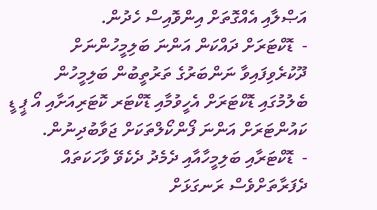އަޞްލާއި އެއްގޮތަށް އިންވޮއިސް ހެދުން.
-  ޑޮކްޓަރަށް ދައްކަން އަންނަ ބަލިމީހުންނަށް ދޫކުރެވިފައިވާ ނަންބަރުގެ ތަރުތީބުން ބަލިމީހުން ބެލުމުގައި ޑޮކްޓަރަށް އެހީވުމާއި ޑޮކްޓަރ ކޮޓަރިއަށާއި އޯ ޕީ ޑީ ކައުންޓަރަށް އަންނަ ފޯންކޯލްތަކަށް ޖަވާބުދިނުން.
-  ޑޮކްޓަރާއި ބަލިމީހާއާއި ދެމެދު ދެކެވޭ ވާހަކަތައް ދެފަރާތަށްވެސް ރަނގަޅަށް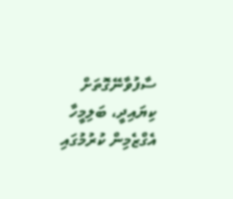ސާފުވާނޭގޮތަށް ކިޔައިދީ، ބަލިމީހާ އެގްޒެމިން ކުރުމުގައި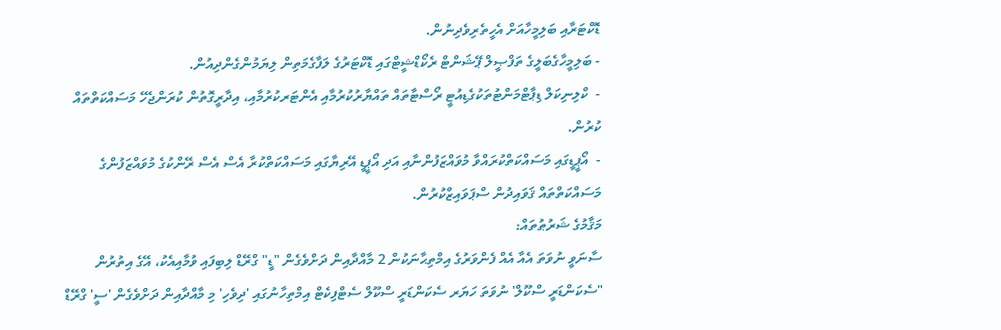ޑޮކްޓަރާއި ބަލިމީހާއަށް އެހީތެރިވެދިނުން.
- ބަލިމީހާގެބަލީގެ ތަފްޞީލް ޕޭޝަންޓް ރެކޯޑްޝީޓްގައި ޑޮކްޓަރުގެ ލަފާގެމަތިން ލިޔަމުންގެންދިއުން.
-  ކްލިނިކަލް ޑިޕާޓްމަންޓުތަކުގެޑިއުޓީ ރޯސްޓާތައް ތައްޔާރުކުރުމާއި އެންޓަރކުރުމާއި، އިދާރީގޮތުން ކުރަންޖެހޭ މަސައްކަތްތައް ކުރުން.
-  އޯޕީޑީގައި މަސައްކަތްކުރައްވާ މުވައްޒަފުންނާއި އަދި އޯޕީޑީ އޭރިޔާގައި މަސައްކަތްކުރާ އެސް އެސް ރޭންކުގެ މުވައްޒަފުންގެ މަސައްކަތްތައް ޤަވައިދުން ސްޕަވައިޒްކުރުން.
މަޤާމުގެ ޝަރުޠުތައް:
ސާނަވީ ނުވަތަ އެއާ އެއް ފެންވަރުގެ އިމްތިޙާނަކުން 2 މާއްދާއިން ދަށްވެގެން "ޑީ" ގްރޭޑް ލިބިފައި ވުމާއިއެކު، އޭގެ އިތުރުން "ސެކަންޑަރީ ސްކޫލް' ނުވަތަ ހަޔަރ ސެކަންޑަރީ ސްކޫލް ސެޓްފިކެޓް އިމްތިހާނުގައި 'ދިވެހި' މި މާއްދާއިން ދަށްވެގެން 'ސީ' ގްރޭޑް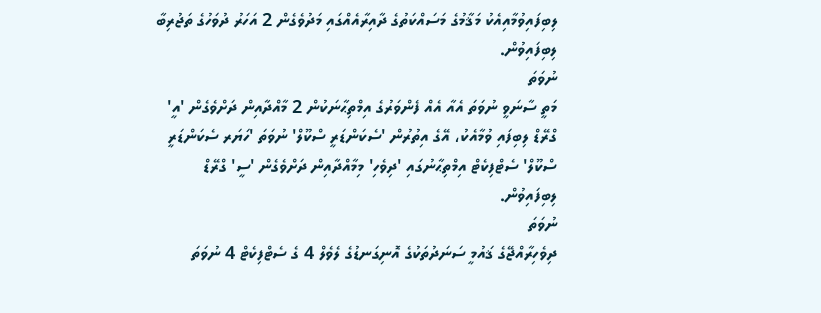ލިބިފައިވުމާއިއެކު މަޤާމުގެ މަސައްކަތުގެ ދާއިރާއެއްގައި މަދުވެގެން 2 އަހަރު ދުވަހުގެ ތަޖުރިބާ ލިބިފައިވުން.
ނުވަތަ
މަތީ ސާނަވީ ނުވަތަ އެއާ އެއް ފެންވަރުގެ އިމްތިޙާނަކުން 2 މާއްދާއިން ދަށްވެގެން 'އީ' ގްރޭޑް ލިބިފައި ވުމާއެކު، އޭގެ އިތުރުން 'ސެކަންޑަރީ ސްކޫލް' ނުވަތަ 'ހަޔަރ ސެކަންޑަރީ ސްކޫލް' ސެޓްފިކެޓް އިމްތިޙާނުގައި 'ދިވެހި' މިމާއްދާއިން ދަށްވެގެން 'ސީ' ގްރޭޑް ލިބިފައިވުން.
ނުވަތަ
ދިވެހިރާއްޖޭގެ ޤައުމީ ސަނަދުތަކުގެ އޮނިގަނޑުގެ ލެވެލް 4 ގެ ސެޓްފިކެޓް 4 ނުވަތަ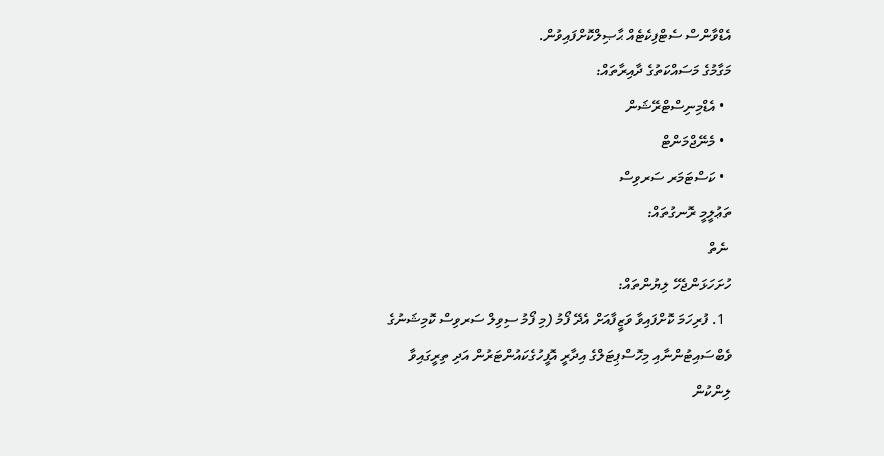އެޑްވާންސް ސެޓްފިކެޓެއް ޙާޞިލްކޮށްފައިވުން.
މަގާމުގެ މަސައްކަތުގެ ދާއިރާތައް:
  • އެޑްމިނިސްޓްރޭޝަން
  • މެނޭޖްމަންޓް
  • ކަސްޓަމަރ ސަރވިސް
ތަޢުލީމީ ރޮނގުތައް:
 ނެތް
ހުށަހަޅަންޖެހޭ ލިޔުންތައް:
  1. ފުރިހަމަ ކޮށްފައިވާ ވަޒީފާއަށް އެދޭ ފޯމު (މި ފޯމު ސިވިލް ސަރވިސް ކޮމިޝަނުގެ ވެބްސައިޓުންނާއި މިހޮސްޕިޓަލްގެ އިދާރީ އޮފީހުގެކައުންޓަރުން އަދި ތިރީގައިވާ ލިންކުން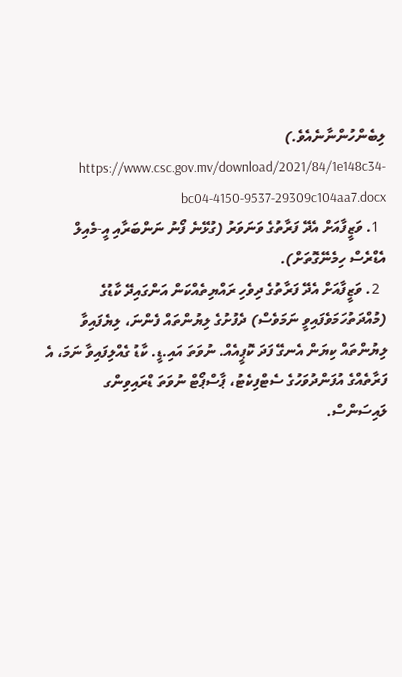ލިބެންހުންނާނެއެވެ.) https://www.csc.gov.mv/download/2021/84/1e148c34-bc04-4150-9537-29309c104aa7.docx
  1. ވަޒީފާއަށް އެދޭ ފަރާތުގެ ވަނަވަރު (ގުޅޭނެ ފޯނު ނަންބަރާއި އީ-މެއިލް އެޑްރެސް ހިމެނޭގޮތަށް).
  2. ވަޒީފާއަށް އެދޭ ފަރާތުގެ ދިވެހި ރައްޔިތެއްކަން އަންގައިދޭ ކާޑުގެ (މުއްދަތުހަމަވެފައިވީ ނަމަވެސް) ދެފުށުގެ ލިޔުންތައް ފެންނަ، ލިޔެފައިވާ ލިޔުންތައް ކިޔަން އެނގޭ ފަދަ ކޮޕީއެއް. ނުވަތަ އައި.ޑީ. ކާޑު ގެއްލިފައިވާ ނަމަ، އެ ފަރާތެއްގެ އުފަންދުވަހުގެ ސެޓްފިކެޓު، ޕާސްޕޯޓް ނުވަތަ ޑްރައިވިންގ ލައިސަންސް.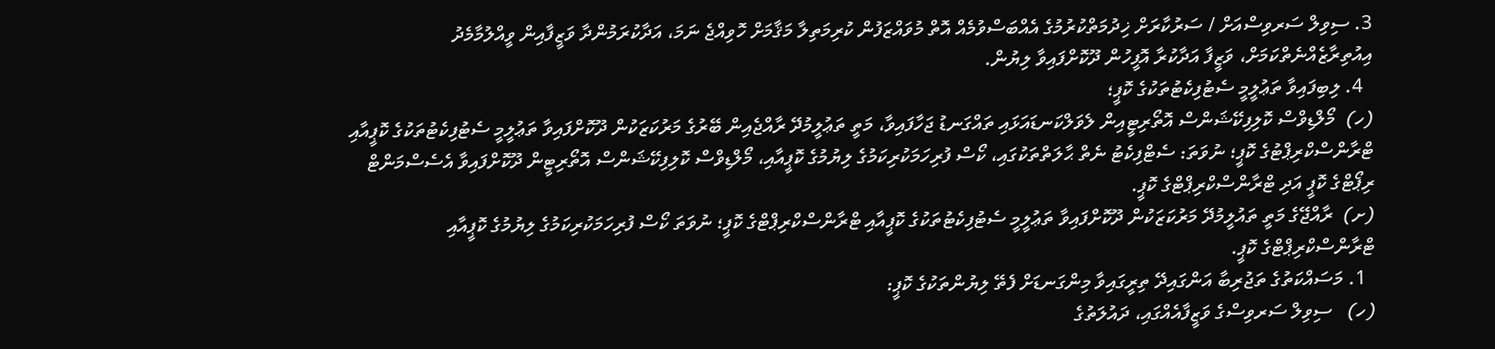3. ސިވިލް ސަރވިސްއަށް / ސަރުކާރަށް ޚިދުމަތްކުރުމުގެ އެއްބަސްވުމެއް އޮތް މުވައްޒަފުން ކުރިމަތިލާ މަޤާމަށް ހޮވިއްޖެ ނަމަ، އަދާކުރަމުންދާ ވަޒީފާއިން ވީއްލުމާމެދު އިއުތިރާޒެއްނެތްކަމަށް، ވަޒީފާ އަދާކުރާ އޮފީހުން ދޫކޮށްފައިވާ ލިޔުން.
  4. ލިބިފައިވާ ތަޢުލީމީ ސެޓުފިކެޓުތަކުގެ ކޮޕީ؛
(ހ)  މޯލްޑިވްސް ކޮލިފިކޭޝަންސް އޮތޯރިޓީއިން ލެވަލްކަނޑައަޅައި ތައްގަނޑު ޖަހާފައިވާ، މަތީ ތަޢުލީމުދޭ ރާއްޖެއިން ބޭރުގެ މަރުކަޒަކުން ދޫކޮށްފައިވާ ތަޢުލީމީ ސެޓުފިކެޓުތަކުގެ ކޮޕީއާއި ޓްރާންސްކްރިޕްޓުގެ ކޮޕީ؛ ނުވަތަ: ސެޓްފިކެޓު ނެތް ޙާލަތްތަކުގައި، ކޯސް ފުރިހަމަކުރިކަމުގެ ލިޔުމުގެ ކޮޕީއާއި، މޯލްޑިވްސް ކޮލިފިކޭޝަންސް އޮތޯރިޓީން ދޫކޮށްފައިވާ އެސެސްމަންޓް ރިޕޯޓްގެ ކޮޕީ އަދި ޓްރާންސްކްރިޕްޓްގެ ކޮޕީ.
(ށ)  ރާއްޖޭގެ މަތީ ތައުލީމުދޭ މަރުކަޒަކުން ދޫކޮށްފައިވާ ތަޢުލީމީ ސެޓުފިކެޓުތަކުގެ ކޮޕީއާއި ޓްރާންސްކްރިޕްޓްގެ ކޮޕީ؛ ނުވަތަ ކޯސް ފުރިހަމަކުރިކަމުގެ ލިޔުމުގެ ކޮޕީއާއި ޓްރާންސްކްރިޕްޓްގެ ކޮޕީ.
  1. މަސައްކަތުގެ ތަޖުރިބާ އަންގައިދޭ ތިރީގައިވާ މިންގަނޑަށް ފެތޭ ލިޔުންތަކުގެ ކޮޕީ:
(ހ)   ސިވިލް ސަރވިސްގެ ވަޒީފާއެއްގައި، ދައުލަތުގެ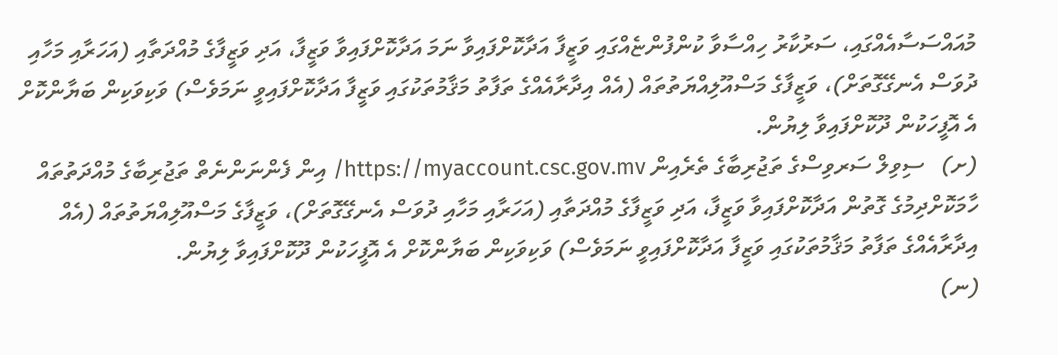މުއައްސަސާއެއްގައި، ސަރުކާރު ހިއްސާވާ ކުންފުންޏެއްގައި ވަޒީފާ އަދާކޮށްފައިވާ ނަމަ އަދާކޮށްފައިވާ ވަޒީފާ، އަދި ވަޒީފާގެ މުއްދަތާއި (އަހަރާއި މަހާއި ދުވަސް އެނގޭގޮތަށް)، ވަޒީފާގެ މަސްއޫލިއްޔަތުތައް (އެއް އިދާރާއެއްގެ ތަފާތު މަޤާމުތަކުގައި ވަޒީފާ އަދާކޮށްފައިވީ ނަމަވެސް) ވަކިވަކިން ބަޔާންކޮށް އެ އޮފީހަކުން ދޫކޮށްފައިވާ ލިޔުން.
(ށ)   ސިވިލް ސަރވިސްގެ ތަޖުރިބާގެ ތެރެއިން https://myaccount.csc.gov.mv/ އިން ފެންނަންނެތް ތަޖުރިބާގެ މުއްދަތުތައް ހާމަކޮށްދިމުގެ ގޮތުން އަދާކޮށްފައިވާ ވަޒީފާ، އަދި ވަޒީފާގެ މުއްދަތާއި (އަހަރާއި މަހާއި ދުވަސް އެނގޭގޮތަށް)، ވަޒީފާގެ މަސްއޫލިއްޔަތުތައް (އެއް އިދާރާއެއްގެ ތަފާތު މަޤާމުތަކުގައި ވަޒީފާ އަދާކޮށްފައިވީ ނަމަވެސް) ވަކިވަކިން ބަޔާންކޮށް އެ އޮފީހަކުން ދޫކޮށްފައިވާ ލިޔުން.
(ނ)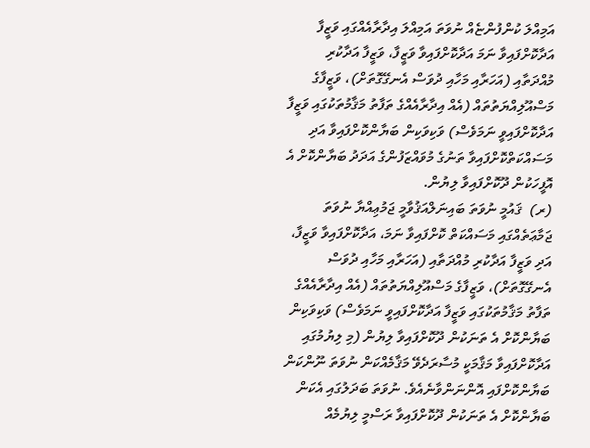އަމިއްލަ ކުންފުންޏެއް ނުވަތަ އަމިއްލަ އިދާރާއެއްގައި ވަޒީފާ އަދާކޮށްފައިވާ ނަމަ އަދާކޮށްފައިވާ ވަޒީފާ، ވަޒީފާ އަދާކުރި މުއްދަތާއި (އަހަރާއި މަހާއި ދުވަސް އެނގޭގޮތަށް)، ވަޒީފާގެ މަސްއޫލިއްޔަތުތައް (އެއް އިދާރާއެއްގެ ތަފާތު މަޤާމުތަކުގައި ވަޒީފާ އަދާކޮށްފައިވީ ނަމަވެސް) ވަކިވަކިން ބަޔާންކޮށްފައިވާ އަދި މަސައްކަތްކޮށްފައިވާ ތަނުގެ މުވައްޒަފުންގެ އަދަދު ބަޔާންކޮށް އެ އޮފީހަކުން ދޫކޮށްފައިވާ ލިޔުން.
(ރ)  ޤައުމީ ނުވަތަ ބައިނަލްއަޤުވާމީ ޖަމުޢިއްޔާ ނުވަތަ ޖަމާޢަތެއްގައި މަސައްކަތް ކޮށްފައިވާ ނަމަ، އަދާކޮށްފައިވާ ވަޒީފާ، އަދި ވަޒީފާ އަދާކުރި މުއްދަތާއި (އަހަރާއި މަހާއި ދުވަސް އެނގޭގޮތަށް)، ވަޒީފާގެ މަސްއޫލިއްޔަތުތައް (އެއް އިދާރާއެއްގެ ތަފާތު މަޤާމުތަކުގައި ވަޒީފާ އަދާކޮށްފައިވީ ނަމަވެސް) ވަކިވަކިން ބަޔާންކޮށް އެ ތަނަކުން ދޫކޮށްފައިވާ ލިޔުން (މި ލިޔުމުގައި އަދާކޮށްފައިވާ މަޤާމަކީ މުސާރަދެވޭ މަޤާމެއްކަން ނުވަތަ ނޫންކަން ބަޔާންކޮށްފައި އޮންނަންވާނެއެވެ. ނުވަތަ ބަދަލުގައި އެކަން ބަޔާންކޮށް އެ ތަނަކުން ދޫކޮށްފައިވާ ރަސްމީ ލިޔުމެއް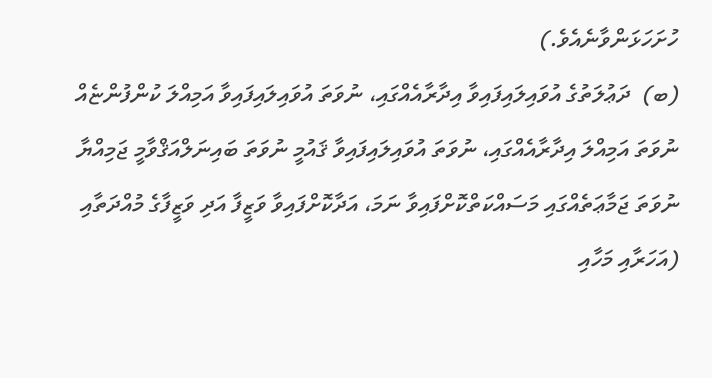ހުށަހަޅަންވާނެއެވެ.)
(ބ)  ދަޢުލަތުގެ އުވައިލައިފައިވާ އިދާރާއެއްގައި، ނުވަތަ އުވައިލައިފައިވާ އަމިއްލަ ކުންފުންޏެއް ނުވަތަ އަމިއްލަ އިދާރާއެއްގައި، ނުވަތަ އުވައިލައިފައިވާ ޤައުމީ ނުވަތަ ބައިނަލްއަޤްވާމީ ޖަމިއްޔާ ނުވަތަ ޖަމާޢަތެއްގައި މަސައްކަތްކޮށްފައިވާ ނަމަ، އަދާކޮށްފައިވާ ވަޒީފާ އަދި ވަޒީފާގެ މުއްދަތާއި (އަހަރާއި މަހާއި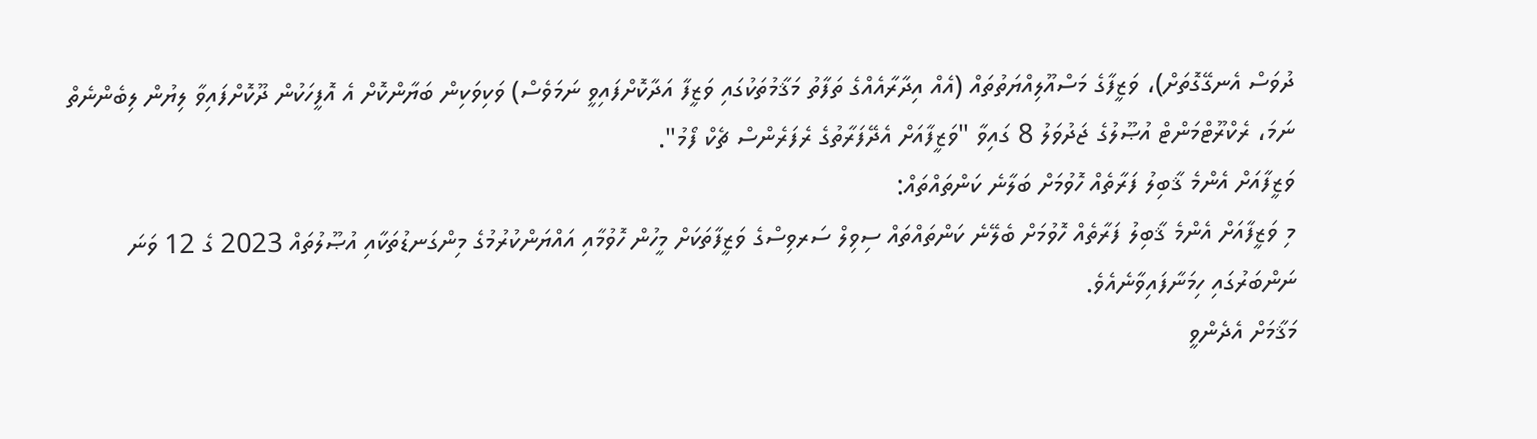ދުވަސް އެނގޭގޮތަށް)، ވަޒީފާގެ މަސްއޫލިއްޔަތުތައް (އެއް އިދާރާއެއްގެ ތަފާތު މަޤާމުތަކުގައި ވަޒީފާ އަދާކޮށްފައިވީ ނަމަވެސް) ވަކިވަކިން ބަޔާންކޮށް އެ އޮފީހަކުން ދޫކޮށްފައިވާ ލިޔުން ލިބެންނެތް ނަމަ، ރެކްރޫޓްމަންޓް އުޞޫލުގެ ޖަދުވަލު 8 ގައިވާ "ވަޒީފާއަށް އެދޭފަރާތުގެ ރެފަރެންސް ޗެކް ފޯމު".
ވަޒީފާއަށް އެންމެ ޤާބިލު ފަރާތެއް ހޮވުމަށް ބަލާނެ ކަންތައްތައް:
މި ވަޒީފާއަށް އެންމެ ޤާބިލު ފަރާތެއް ހޮވުމަށް ބެލޭނެ ކަންތައްތައް ސިވިލް ސަރވިސްގެ ވަޒީފާތަކަށް މީހުން ހޮވުމާއި އައްޔަންކުރުމުގެ މިންގަނޑުތަކާއި އުޞޫލުތައް 2023 ގެ 12 ވަނަ ނަންބަރުގައި ހިމަނާފައިވާނެއެވެ.
މަޤާމަށް އެދެންވީ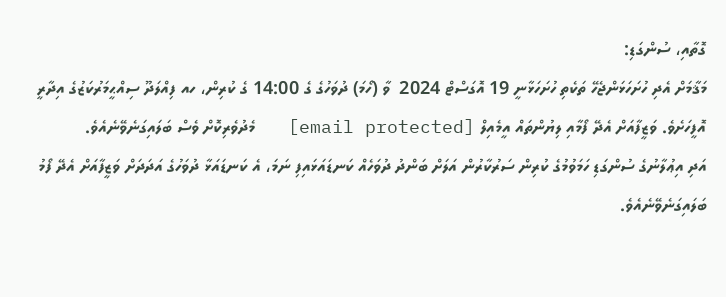ގޮތާއި، ސުންގަޑި:
މަޤާމަށް އެދި ހުށަހަޅަންޖެހޭ ތަކެތި ހުށަހަޅާނީ 19 އޮގަސްޓް 2024  ވާ (ހޯމަ) ދުވަހުގެ ގެ 14:00 ގެ ކުރިން، ހއ ފިއްލަދޫ ސިއްޙީމަރުކަޒުގެ އިދާރީ އޮފީހަށެވެ. ވަޒީފާއަށް އެދޭ ފޯމާއި ލިޔުންތައް އީމެއިލް [email protected]   މެދުވެރިކޮށް ވެސް ބަލައިގަނެވޭނެއެވެ.
އަދި އިޢުލާނުގެ ސުންގަޑި ހަމަވުމުގެ ކުރިން ސަރުކާރުން އަލަށް ބަންދު ދުވަހެއް ކަނޑައަޅައިފި ނަމަ، އެ ކަނޑައަޅާ ދުވަހުގެ އަދަދަށް ވަޒީފާއަށް އެދޭ ފޯމު ބަލައިގަނެވޭނެއެވެ.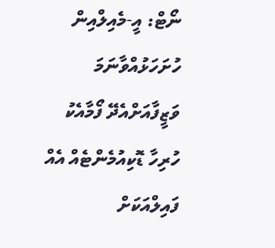ނޯޓް: އީ-މެއިލްއިން ހުށަހަޅުއްވާނަމަ ވަޒީފާއަށްއެދޭ ފޯމާއެކު ހުރިހާ ޑޮކިއުމެންޓެއް އެއް ފައިލްއަކަށް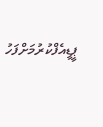ޕީޑީއެފްކުރުމަށްފަހު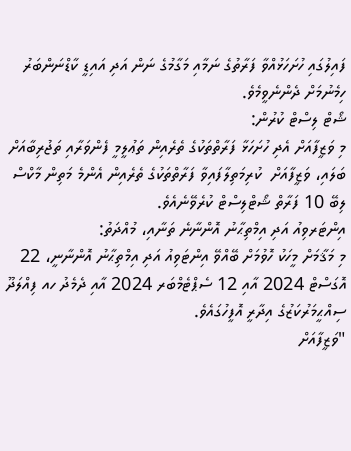ފައިލުގައި ހުށަހަޅުއްވާ ފަރާތުގެ ނަމާއި މަގާމުގެ ނަން އަދި އައިޑީ ކާޑްނަންބަރު ހިމެނުމަށް ދެންނެވީމެވެ.
ޝޯޓް ލިސްޓް ކުރުން:
މި ވަޒީފާއަށް އެދި ހުށަހަޅާ ފަރާތްތަކުގެ ތެރެއިން ތަޢުލީމީ ފެންވަރާއި ތަޖުރިބާއަށް ބަލައި، ވަޒީފާއަށް  ކުރިމަތިލާފައިވާ ފަރާތްތަކުގެ ތެރެއިން އެންމެ މަތިން މާކްސް ލިބޭ 10 ފަރާތް ޝޯޓްލިސްޓް ކުރެވޭނެއެވެ.
އިންޓަރވިއު އަދި އިމްތިޙާނު އޮންނާނެ ތަނާއި، މުއްދަތު:
މި މަޤާމަށް މީހަކު ހޮވުމަށް ބޭއްވޭ އިންޓަވިއު އަދި އިމްތިޙާނު އޮންނާނީ، 22 އޮގަސްޓް 2024 އާއި 12 ސެޕްޓެމްބަރ 2024 އާއި ދެމެދު ހއ ފިއްލަދޫ ސިއްޙީމަރުކަޒުގެ އިދާރީ އޮފީހުގައެވެ.
"ވަޒީފާއަށް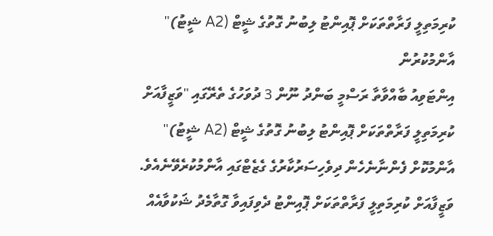ކުރިމަތިލީ ފަރާތްތަކަށް ޕޮއިންޓު ލިބުނު ގޮތުގެ ޝީޓް (A2 ޝީޓު)" އާންމުކުރުން
އިންޓަވިއު ބާއްވާތާ ރަސްމީ ބަންދު ނޫން 3 ދުވަހުގެ ތެރޭގައި "ވަޒީފާއަށް ކުރިމަތިލީ ފަރާތްތަކަށް ޕޮއިންޓު ލިބުނު ގޮތުގެ ޝީޓް (A2 ޝީޓު)" އާންމުކޮށް ފެންނާނެހެން ދިވެހިސަރުކާރުގެ ގެޒެޓްގައި އާންމުކުރެވޭނެއެވެ. ވަޒީފާއަށް ކުރިމަތިލީ ފަރާތްތަކަށް ޕޮއިންޓު ދެވިފައިވާ ގޮތާމެދު ޝަކުވާއެއް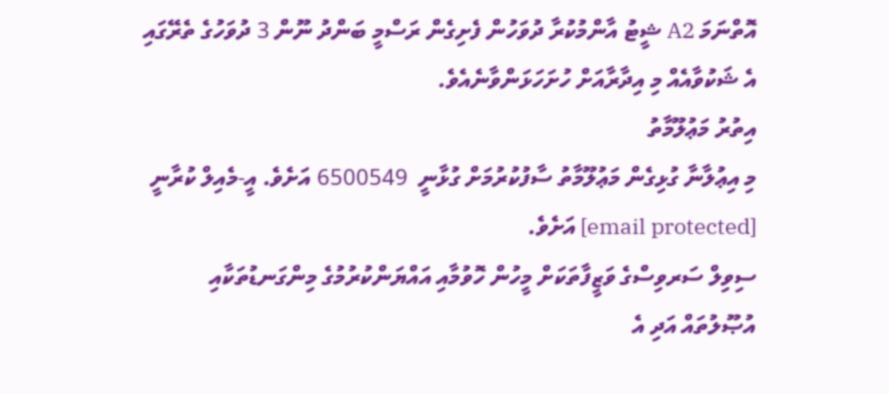އޮތްނަމަ A2 ޝީޓު އާންމުކުރާ ދުވަހުން ފެށިގެން ރަސްމީ ބަންދު ނޫން 3 ދުވަހުގެ ތެރޭގައި އެ ޝަކުވާއެއް މި އިދާރާއަށް ހުށަހަޅަންވާނެއެވެ.
އިތުރު މަޢުލޫމާތު
މި އިޢުލާނާ ގުޅިގެން މަޢުލޫމާތު ސާފުކުރުމަށް ގުޅާނީ  6500549 އަށެވެ. އީ-މެއިލް ކުރާނީ [email protected] އަށެވެ.
ސިވިލް ސަރވިސްގެ ވަޒީފާތަކަށް މީހުން ހޮވުމާއި އައްޔަންކުރުމުގެ މިންގަނޑުތަކާއި އުޞޫލުތައް އަދި އެ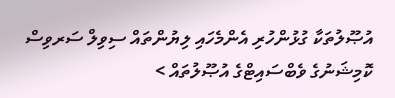އުޞޫލުތަކާ ގުޅުންހުރި އެންމެހައި ލިޔުންތައް ސިވިލް ސަރވިސް ކޮމިޝަނުގެ ވެބްސައިޓްގެ އުޞޫލުތައް >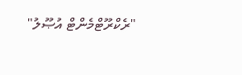"ރެކްރޫޓްމެންޓް އުޞޫލު"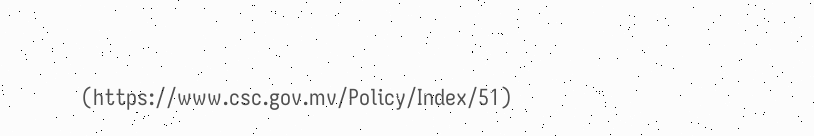(https://www.csc.gov.mv/Policy/Index/51)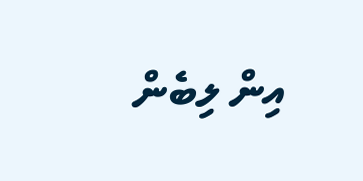އިން ލިބެން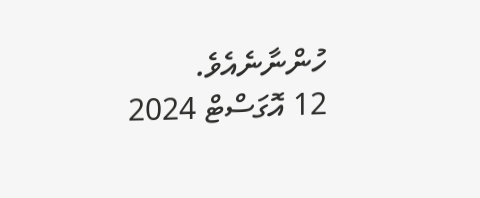ހުންނާނެއެވެ.
12 އޮގަސްޓް 2024